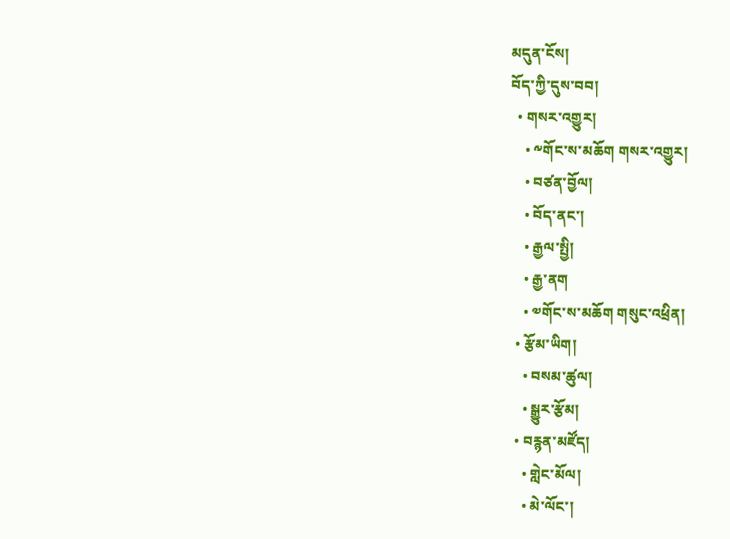མདུན་ངོས།
བོད་ཀྱི་དུས་བབ།
  • གསར་འགྱུར།
    • ༸གོང་ས་མཆོག གསར་འགྱུར།
    • བཙན་བྱོལ།
    • བོད་ནང་།
    • རྒྱལ་སྤྱི།
    • རྒྱ་ནག
    • ༧གོང་ས་མཆོག གསུང་འཕྲིན།
  • རྩོམ་ཡིག།
    • བསམ་ཚུལ།
    • སྒྱུར་རྩོམ།
  • བརྙན་མཛོད།
    • གླེང་མོལ།
    • མེ་ལོང་།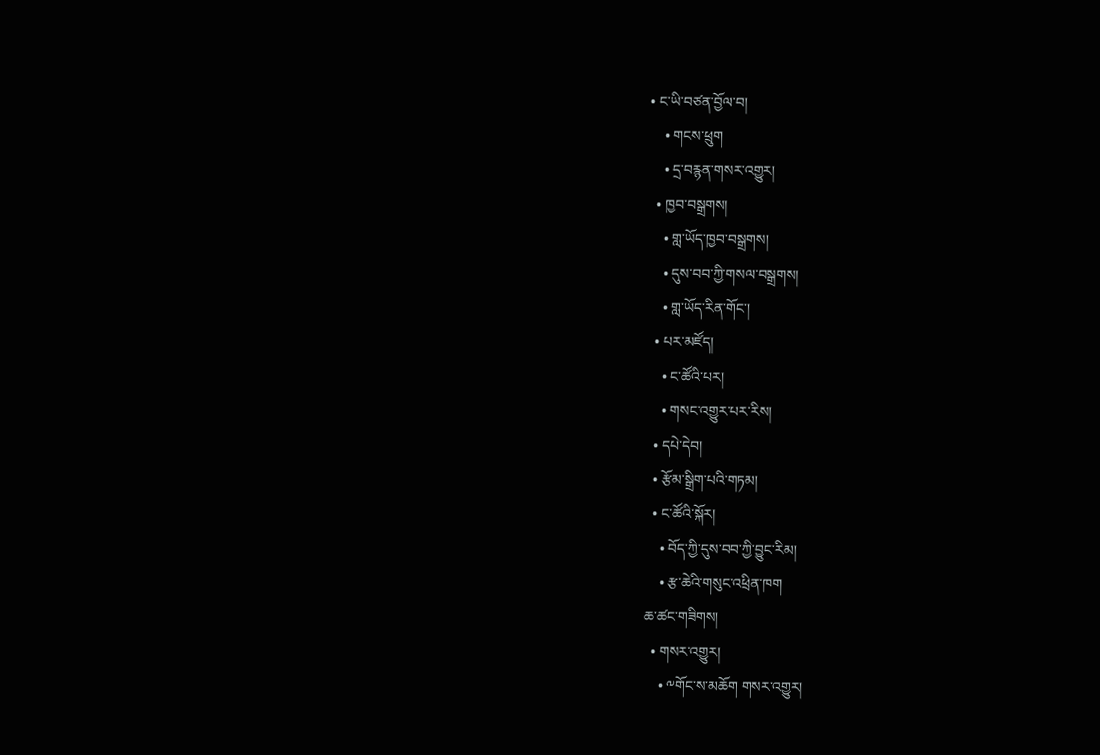• ང་ཡི་བཙན་བྱོལ་བ།
    • གངས་ཕྲུག
    • དྲ་བརྙན་གསར་འགྱུར།
  • ཁྱབ་བསྒྲགས།
    • གླ་ཡོད་ཁྱབ་བསྒྲགས།
    • དུས་བབ་ཀྱི་གསལ་བསྒྲགས།
    • གླ་ཡོད་རིན་གོང་།
  • པར་མཛོད།
    • ང་ཚོའི་པར།
    • གསང་འགྱུར་པར་རིས།
  • དཔེ་དེབ།
  • རྩོམ་སྒྲིག་པའི་གཏམ།
  • ང་ཚོའི་སྐོར།
    • བོད་ཀྱི་དུས་བབ་ཀྱི་བྱུང་རིམ།
    • རྩ་ཆེའི་གསུང་འཕྲིན་ཁག
ཆ་ཚང་གཟིགས།
  • གསར་འགྱུར།
    • ༸གོང་ས་མཆོག གསར་འགྱུར།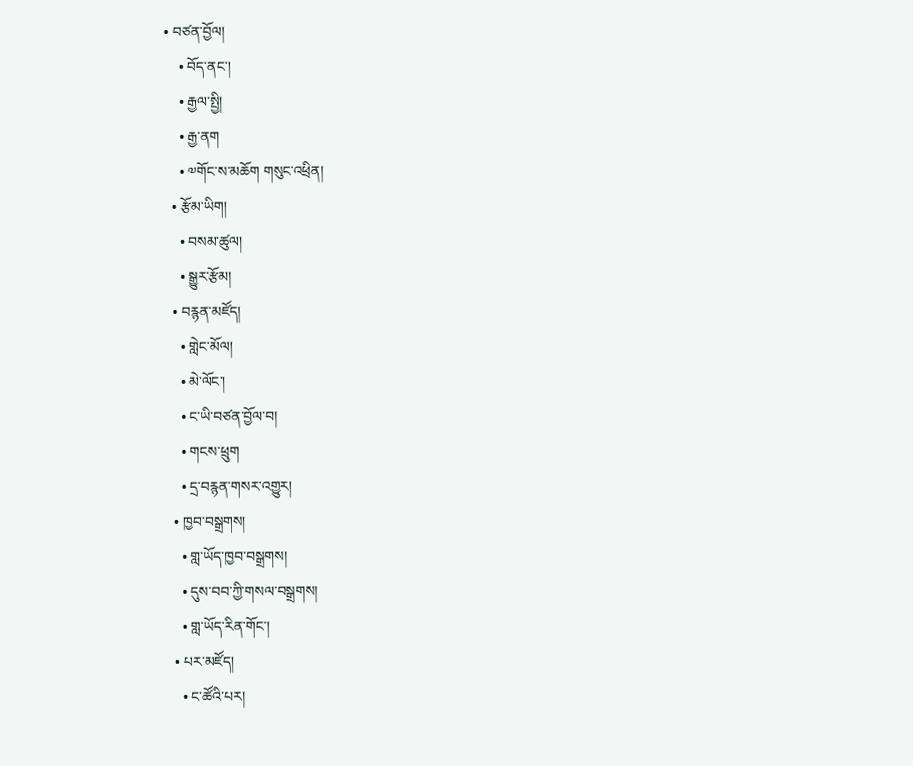• བཙན་བྱོལ།
    • བོད་ནང་།
    • རྒྱལ་སྤྱི།
    • རྒྱ་ནག
    • ༧གོང་ས་མཆོག གསུང་འཕྲིན།
  • རྩོམ་ཡིག།
    • བསམ་ཚུལ།
    • སྒྱུར་རྩོམ།
  • བརྙན་མཛོད།
    • གླེང་མོལ།
    • མེ་ལོང་།
    • ང་ཡི་བཙན་བྱོལ་བ།
    • གངས་ཕྲུག
    • དྲ་བརྙན་གསར་འགྱུར།
  • ཁྱབ་བསྒྲགས།
    • གླ་ཡོད་ཁྱབ་བསྒྲགས།
    • དུས་བབ་ཀྱི་གསལ་བསྒྲགས།
    • གླ་ཡོད་རིན་གོང་།
  • པར་མཛོད།
    • ང་ཚོའི་པར།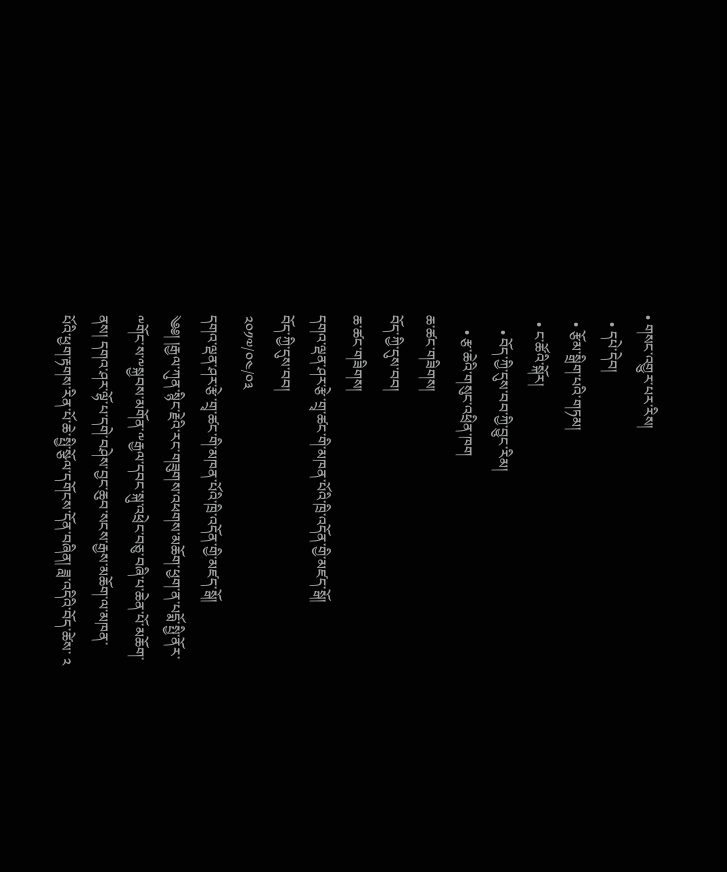• གསང་འགྱུར་པར་རིས།
  • དཔེ་དེབ།
  • རྩོམ་སྒྲིག་པའི་གཏམ།
  • ང་ཚོའི་སྐོར།
    • བོད་ཀྱི་དུས་བབ་ཀྱི་བྱུང་རིམ།
    • རྩ་ཆེའི་གསུང་འཕྲིན་ཁག
ཆ་ཚང་གཟིགས།
བོད་ཀྱི་དུས་བབ།
ཆ་ཚང་གཟིགས།
དགའ་ལྡན་ཤར་རྩེ་གྲྭ་ཚང་གི་མཁན་པོའི་ཁྲི་འདོན་གྱི་མཛད་སྒོ།
བོད་ཀྱི་དུས་བབ།
༢༠༡༧/༠༤/༠༣
དགའ་ལྡན་ཤར་རྩེ་གྲྭ་ཚང་གི་མཁན་པོའི་ཁྲི་འདོན་གྱི་མཛད་སྒོ།
༄༅། །རྒྱལ་ཀུན་སྙིང་རྗེའི་རང་གཟུགས་འཕགས་མཆོག་ཕྱག་ན་པདྨོ་སྤྱི་ནོར་༸གོང་ས་༸སྐྱབས་མགོན་༸རྒྱལ་དབང་སྐུ་འཕྲེང་བཅུ་བཞི་པ་ཆེན་པོ་མཆོག་ནས། དགའ་ཤར་ལྷོ་པ་དགེ་བཤེས་བྱང་ཆུབ་སངས་རྒྱས་མཆོག་ལ་མཁན་པོའི་ཕྱག་རྟགས་རིན་པོ་ཆེ་སྤྱི་སྩོལ་དགོངས་དོན་བཞིན། ཟླ་འདིའི་བོད་ཚེས་ ༢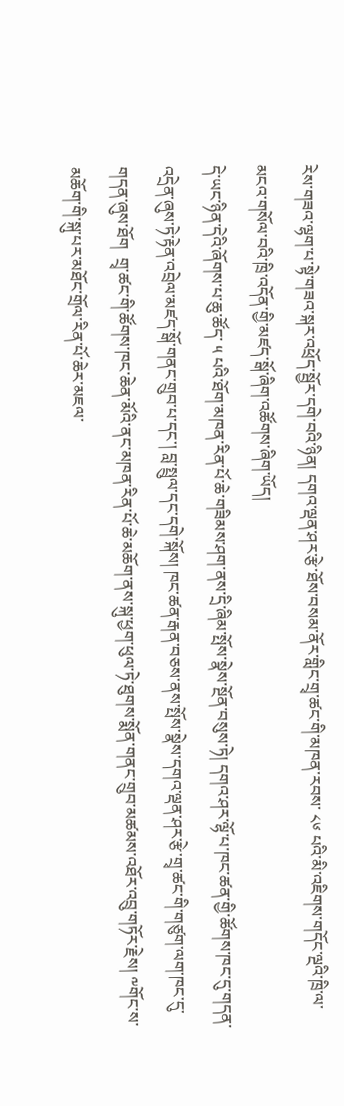རེས་གཟའ་ལྷག་པ་སྟེ་གཟའ་སྐར་འཕྲོད་སྦྱོར་དགེ་བའི་ཉིན། དགའ་ལྡན་ཤར་རྩེ་ཐོས་བསམ་ནོར་གླིང་གྲྭ་ཚང་གི་མཁན་རབས་ ༨༦ པའི་མི་འཇིགས་གདོང་ལྔའི་ཁྲི་ལ་མངའ་གསོལ་བའི་ཁྲི་འདོན་གྱི་མཛད་སྒོ་ཞིག་འཚོགས་ཞིག་ཡོད།
དེ་ཡང་ཉིན་དེའི་ཞོགས་པ་ཆུ་ཚོད་ ༥ པའི་ཐོག་མཁན་རིན་པོ་ཆེ་གཟིམས་ཤག་ནས་དྲི་ཞིམ་སྤོས་སྣེས་སྔོན་བསུས་ཏེ། དགའ་ཤར་ལྷོ་པ་ཁང་ཚན་གྱི་ཚོགས་ཁང་དུ་གདན་འདྲེན་ཞུས་ཏེ་རྟེན་འབྲེལ་མཛད་སྒོ་གནང་གྲུབ་པ་དང་། བླ་སྤྲུལ་དང་དགེ་སྐོས། ཁང་ཚན་རྒན་བཅས་ནས་སྤོས་སྣེས་དགའ་ལྡན་ཤར་རྩེ་གྲྭ་ཚང་གི་གཙུག་ལག་ཁང་དུ་གདན་ཞུས་ཐོག  གྲྭ་ཚང་གི་ཚོགས་ཁང་ཆེན་མོའི་ནང་མཁན་རིན་པོ་ཆེ་མཆོག་ནས་སྐུ་ཕྱག་ཕུལ་ཏེ་ཐུགས་སྨོན་གནང་གྲུབ་མཚམས་འཐོར་འབྲུ་གཏོར་རྗེས། ༸གོང་ས་མཆོག་གི་སྐུ་པར་མཐོང་གྲོལ་རིན་པོ་ཆེར་མཇལ་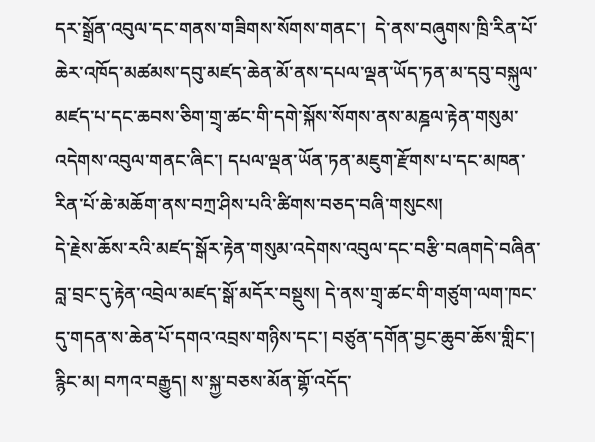དར་སྒྲོན་འབུལ་དང་གནས་གཟིགས་སོགས་གནང་།  དེ་ནས་བཞུགས་ཁྲི་རིན་པོ་ཆེར་འཁོད་མཚམས་དབུ་མཛད་ཆེན་མོ་ནས་དཔལ་ལྡན་ཡོད་ཏན་མ་དབུ་བསྐུལ་མཛད་པ་དང་ཆབས་ཅིག་གྲྭ་ཚང་གི་དགེ་སྐོས་སོགས་ནས་མཎྜལ་རྟེན་གསུམ་འདེགས་འབུལ་གནང་ཞིང་། དཔལ་ལྡན་ཡོན་ཏན་མཇུག་རྫོགས་པ་དང་མཁན་རིན་པོ་ཆེ་མཆོག་ནས་བཀྲ་ཤིས་པའི་ཚིགས་བཅད་བཞི་གསུངས།
དེ་རྗེས་ཆོས་རའི་མཛད་སྒོར་རྟེན་གསུམ་འདེགས་འབུལ་དང་བརྩི་བཞགདེ་བཞིན་བླ་བྲང་དུ་རྟེན་འབྲེལ་མཛད་སྒོ་མདོར་བསྡུས། དེ་ནས་གྲྭ་ཚང་གི་གཙུག་ལག་ཁང་དུ་གདན་ས་ཆེན་པོ་དགའ་འབྲས་གཉིས་དང་། བཙུན་དགོན་བྱང་ཆུབ་ཆོས་གླིང་། རྙིང་མ། བཀའ་བརྒྱུད། ས་སྐྱ་བཅས་མོན་གྷོ་འདོད་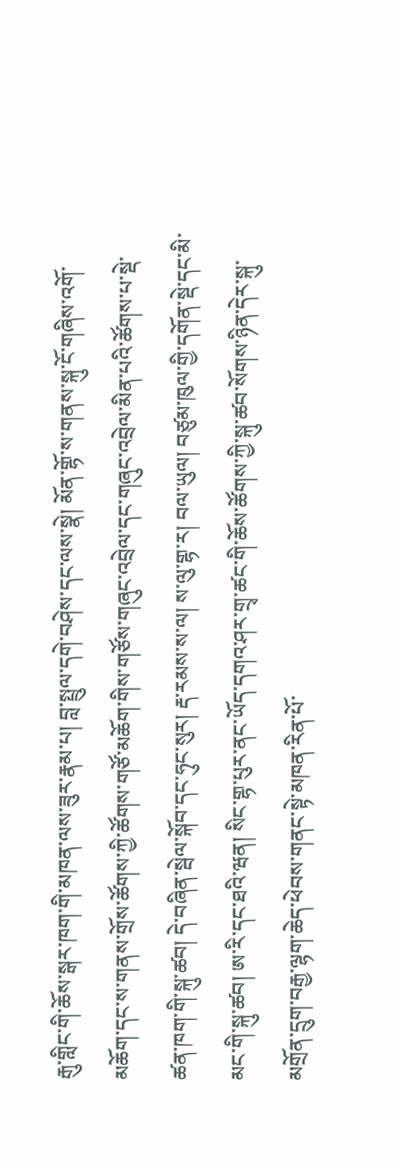རྒུ་གླིང་གི་ཆོས་སྒར་ཁག་གི་མཁན་ལས་ཟུར་རྣམ་པ། བླ་སྤྲུལ་དགེ་བཤེས་དང་ལས་སྣེ། མོན་གྷོ་ས་གནས་སྐུ་ངོ་གཞིས་འགོ་མཆོག་དང་ས་གནས་གྲོས་ཚོགས་ཀྱི་ཚོགས་གཙོ་མཆོག་གིས་གཙོས་གཞུང་འབྲེལ་དང་གཞུང་འབྲེལ་མིན་པའི་ཚོགས་པ་སྡེ་ཚན་ཁག་གི་སྐུ་ཚབ། དེ་བཞིན་སྦེལ་སྐོབ་དང་ཧུང་སུར། རྡ་རམས་ས་ལ། ས་ལུ་གྷ་ར། བལ་ཡུལ། བཙུམ་ཁུལ་གྱི་དགོན་སྡེ་དང་མི་མང་གི་སྐུ་ཚབ། ཨ་རི་དང་ཐའི་ཝན། སིང་གྷ་པུར་ནང་ཡོད་དགའ་ཤར་གྲྭ་ཚང་གི་ཆོས་ཚོགས་ཀྱི་སྐུ་ཚབ་སོགས་ཉིན་དེར་སྐུ་མགྲོན་དྲུག་བརྒྱ་ལྷག་ཆེད་ཕེབས་གནང་སྟེ་མཁན་རིན་པོ་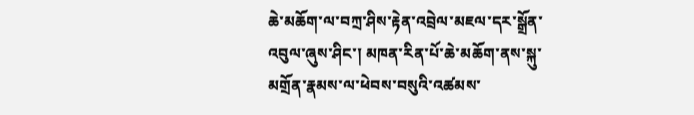ཆེ་མཆོག་ལ་བཀྲ་ཤིས་རྟེན་འབྲེལ་མཇལ་དར་སྒྲོན་འབུལ་ཞུས་ཤིང་། མཁན་རིན་པོ་ཆེ་མཆོག་ནས་སྐུ་མགྲོན་རྣམས་ལ་ཕེབས་བསུའི་འཚམས་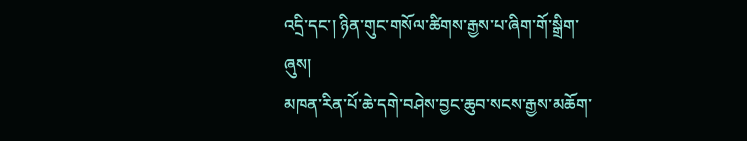འདྲི་དང་། ཉིན་གུང་གསོལ་ཚིགས་རྒྱས་པ་ཞིག་གོ་སྒྲིག་ཞུས།
མཁན་རིན་པོ་ཆེ་དགེ་བཤེས་བྱང་ཆུབ་སངས་རྒྱས་མཆོག་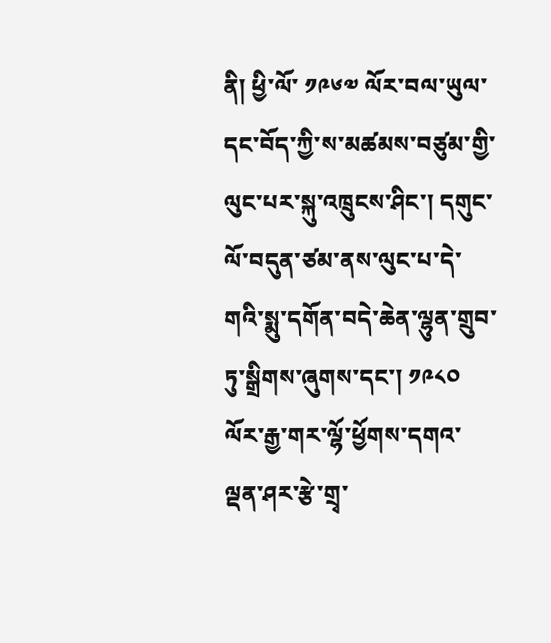ནི། ཕྱི་ལོ་ ༡༩༦༧ ལོར་བལ་ཡུལ་དང་བོད་ཀྱི་ས་མཚམས་བཙུམ་གྱི་ལུང་པར་སྐུ་འཁྲུངས་ཤིང་། དགུང་ལོ་བདུན་ཙམ་ནས་ལུང་པ་དེ་གའི་སྨུ་དགོན་བདེ་ཆེན་ལྷུན་གྲུབ་ཏུ་སྒྲིགས་ཞུགས་དང་། ༡༩༨༠ ལོར་རྒྱ་གར་ལྷོ་ཕྱོགས་དགའ་ལྡན་ཤར་རྩེ་གྲྭ་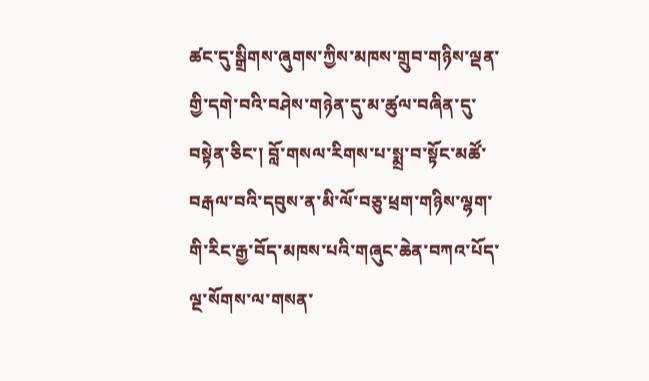ཚང་དུ་སྒྲིགས་ཞུགས་ཀྱིས་མཁས་གྲུབ་གཉིས་ལྡན་གྱི་དགེ་བའི་བཤེས་གཉེན་དུ་མ་ཚུལ་བཞིན་དུ་བསྟེན་ཅིང་། བློ་གསལ་རིགས་པ་སྨྲ་བ་སྟོང་མཚོ་བརྒལ་བའི་དབུས་ན་མི་ལོ་བཅུ་ཕྲག་གཉིས་ལྷག་གི་རིང་རྒྱ་བོད་མཁས་པའི་གཞུང་ཆེན་བཀའ་པོད་ལྔ་སོགས་ལ་གསན་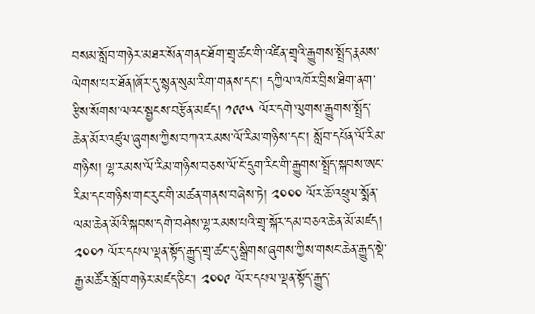བསམ་སློབ་གཉེར་མཐར་སོན་གནང་ཐོག་གྲྭ་ཚང་གི་འཛིན་གྲྭའི་རྒྱུགས་སྤྲོད་རྣམས་ལེགས་པར་ཐོན།ཞོར་དུ་སྙན་སུམ་རིག་གནས་དང་། དཀྱིལ་འཁོར་བྲིས་ཐིག་ནག་རྩིས་སོགས་ལའང་སྦྱངས་བརྩོན་མཛད། ༡༩༩༥ ལོར་དགེ་ལུགས་རྒྱུགས་སྤྲོད་ཆེན་མོར་འཛུལ་ཞུགས་ཀྱིས་བཀའ་རམས་ལོ་རིམ་གཉིས་དང་། སློབ་དཔོན་ལོ་རིམ་གཉིས། ལྷ་རམས་ལོ་རིམ་གཉིས་བཅས་ལོ་ངོ་དྲུག་རིང་གི་རྒྱུགས་སྤྲོད་སྐབས་ཨང་རིམ་དང་གཉིས་གང་རུང་གི་མཚན་གནས་བཞེས་ཏེ། ༢༠༠༠ ལོར་ཆོ་འཕྲུལ་སྨོན་ལམ་ཆེན་མོའི་སྐབས་དགེ་བཤེས་ལྷ་རམས་པའི་གྲྭ་སྐོར་དམ་བཅའ་ཆེན་མོ་མཛད། ༢༠༠༡ ལོར་དཔལ་ལྡན་སྟོད་རྒྱུད་གྲྭ་ཚང་དུ་སྒྲིགས་ཞུགས་ཀྱིས་གསང་ཆེན་རྒྱུད་སྡེ་རྒྱ་མཚོར་སློབ་གཉེར་མཛད་ཅིང་། ༢༠༠༩ ལོར་དཔལ་ལྡན་སྟོད་རྒྱུད་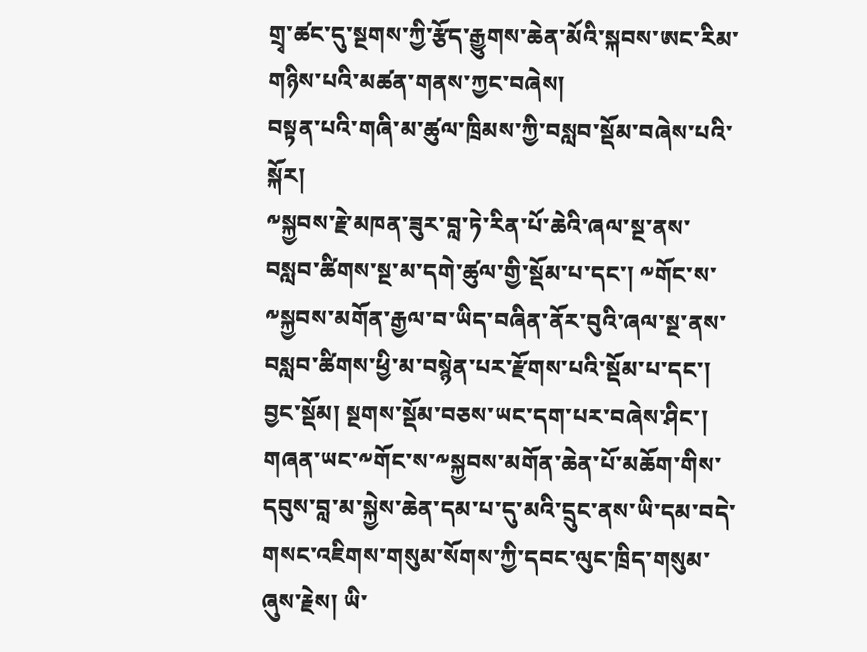གྲྭ་ཚང་དུ་སྔགས་ཀྱི་རྩོད་རྒྱུགས་ཆེན་མོའི་སྐབས་ཨང་རིམ་གཉིས་པའི་མཚན་གནས་ཀྱང་བཞེས།
བསྟན་པའི་གཞི་མ་ཚུལ་ཁྲིམས་ཀྱི་བསླབ་སྡོམ་བཞེས་པའི་སྐོར།
༸སྐྱབས་རྗེ་མཁན་ཟུར་བླ་ཏེ་རིན་པོ་ཆེའི་ཞལ་སྔ་ནས་བསླབ་ཚིགས་སྔ་མ་དགེ་ཚུལ་གྱི་སྡོམ་པ་དང་། ༸གོང་ས་༸སྐྱབས་མགོན་རྒྱལ་བ་ཡིད་བཞིན་ནོར་བུའི་ཞལ་སྔ་ནས་བསླབ་ཚིགས་ཕྱི་མ་བསྙེན་པར་རྫོགས་པའི་སྡོམ་པ་དང་། བྱང་སྡོམ། སྔགས་སྡོམ་བཅས་ཡང་དག་པར་བཞེས་ཤིང་། གཞན་ཡང་༸གོང་ས་༸སྐྱབས་མགོན་ཆེན་པོ་མཆོག་གིས་དབུས་བླ་མ་སྐྱེས་ཆེན་དམ་པ་དུ་མའི་དྲུང་ནས་ཡི་དམ་བདེ་གསང་འཇིགས་གསུམ་སོགས་ཀྱི་དབང་ལུང་ཁྲིད་གསུམ་ཞུས་རྗེས། ཡི་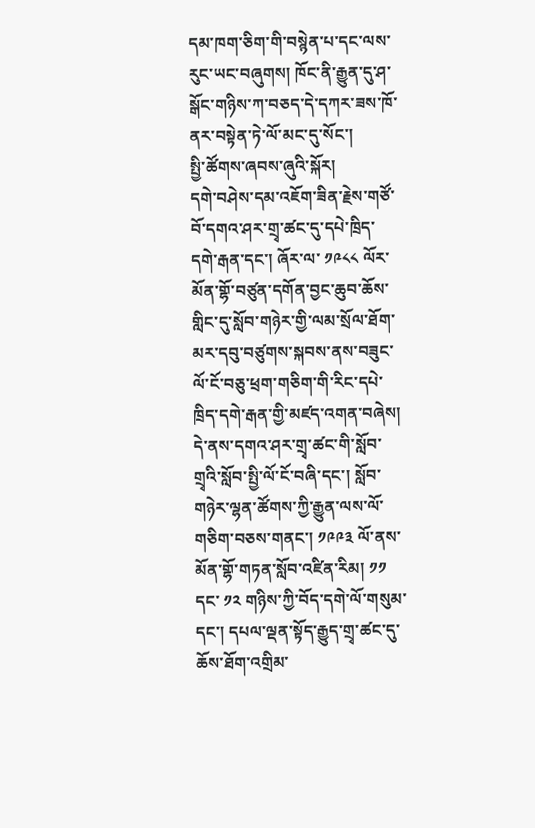དམ་ཁག་ཅིག་གི་བསྙེན་པ་དང་ལས་རུང་ཡང་བཞུགས། ཁོང་ནི་རྒྱུན་དུ་ཤ་སྒོང་གཉིས་ཀ་བཅད་དེ་དཀར་ཟས་ཁོ་ནར་བསྟེན་ཏེ་ལོ་མང་དུ་སོང་།
སྤྱི་ཚོགས་ཞབས་ཞུའི་སྐོར།
དགེ་བཤེས་དམ་འཇོག་ཟིན་རྗེས་གཙོ་བོ་དགའ་ཤར་གྲྭ་ཚང་དུ་དཔེ་ཁྲིད་དགེ་རྒན་དང་། ཞོར་ལ་ ༡༩༨༨ ལོར་མོན་གྷོ་བཙུན་དགོན་བྱང་ཆུབ་ཆོས་གླིང་དུ་སློབ་གཉེར་གྱི་ལམ་སྲོལ་ཐོག་མར་དབུ་བཙུགས་སྐབས་ནས་བཟུང་ལོ་ངོ་བཅུ་ཕྲག་གཅིག་གི་རིང་དཔེ་ཁྲིད་དགེ་རྒན་གྱི་མཛད་འགན་བཞེས། དེ་ནས་དགའ་ཤར་གྲྭ་ཚང་གི་སློབ་གྲྭའི་སློབ་སྤྱི་ལོ་ངོ་བཞི་དང་། སློབ་གཉེར་ལྷན་ཚོགས་ཀྱི་རྒྱུན་ལས་ལོ་གཅིག་བཅས་གནང་། ༡༩༩༣ ལོ་ནས་མོན་གྷོ་གཏན་སློབ་འཛིན་རིམ། ༡༡ དང་ ༡༢ གཉིས་ཀྱི་བོད་དགེ་ལོ་གསུམ་དང་། དཔལ་ལྡན་སྟོད་རྒྱུད་གྲྭ་ཚང་དུ་ཆོས་ཐོག་འགྲིམ་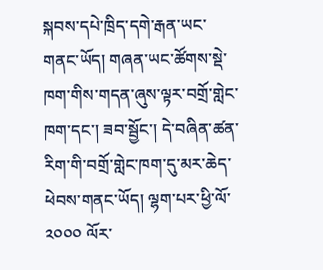སྐབས་དཔེ་ཁྲིད་དགེ་རྒན་ཡང་གནང་ཡོད། གཞན་ཡང་ཚོགས་སྡེ་ཁག་གིས་གདན་ཞུས་ལྟར་བགྲོ་གླེང་ཁག་དང་། ཟབ་སྦྱོང་། དེ་བཞིན་ཚན་རིག་གི་བགྲོ་གླེང་ཁག་དུ་མར་ཆེད་ཕེབས་གནང་ཡོད། ལྷག་པར་ཕྱི་ལོ་ ༢༠༠༠ ལོར་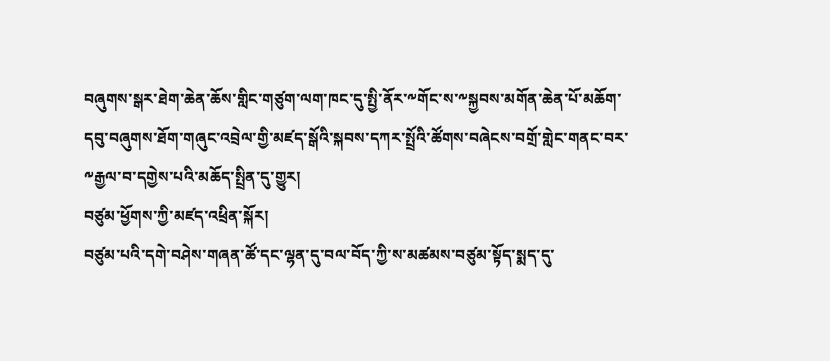བཞུགས་སྒར་ཐེག་ཆེན་ཆོས་གླིང་གཙུག་ལག་ཁང་དུ་སྤྱི་ནོར་༸གོང་ས་༸སྐྱབས་མགོན་ཆེན་པོ་མཆོག་དབུ་བཞུགས་ཐོག་གཞུང་འབྲེལ་གྱི་མཛད་སྒོའི་སྐབས་དཀར་སྤྲོའི་ཚོགས་བཞེངས་བགྲོ་གླེང་གནང་བར་༸རྒྱལ་བ་དགྱེས་པའི་མཆོད་སྤྲིན་དུ་གྱུར།
བཙུམ་ཕྱོགས་ཀྱི་མཛད་འཕྲིན་སྐོར།
བཙུམ་པའི་དགེ་བཤེས་གཞན་ཚོ་དང་ལྷན་དུ་བལ་བོད་ཀྱི་ས་མཚམས་བཙུམ་སྟོད་སྨད་དུ་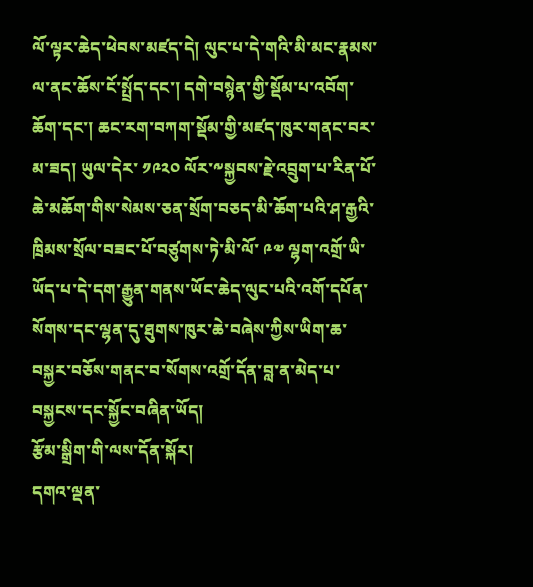ལོ་ལྟར་ཆེད་ཕེབས་མཛད་དེ། ལུང་པ་དེ་གའི་མི་མང་རྣམས་ལ་ནང་ཆོས་ངོ་སྤྲོད་དང་། དགེ་བསྙེན་གྱི་སྡོམ་པ་འབོག་ཆོག་དང་། ཆང་རག་བཀག་སྡོམ་གྱི་མཛད་ཁུར་གནང་བར་མ་ཟད། ཡུལ་དེར་ ༡༩༢༠ ལོར་༸སྐྱབས་རྗེ་འབྲུག་པ་རིན་པོ་ཆེ་མཆོག་གིས་སེམས་ཅན་སྲོག་བཅད་མི་ཆོག་པའི་ཤ་རྒྱའི་ཁྲིམས་སྲོལ་བཟང་པོ་བཙུགས་ཏེ་མི་ལོ་ ༩༧ ལྷག་འགྲོ་ཡི་ཡོད་པ་དེ་དག་རྒྱུན་གནས་ཡོང་ཆེད་ལུང་པའི་འགོ་དཔོན་སོགས་དང་ལྷན་དུ་ཐུགས་ཁུར་ཆེ་བཞེས་ཀྱིས་ཡིག་ཆ་བསྐྱར་བཅོས་གནང་བ་སོགས་འགྲོ་དོན་བླ་ན་མེད་པ་བསྐྱངས་དང་སྐྱོང་བཞིན་ཡོད།
རྩོམ་སྒྲིག་གི་ལས་དོན་སྐོར།
དགའ་ལྡན་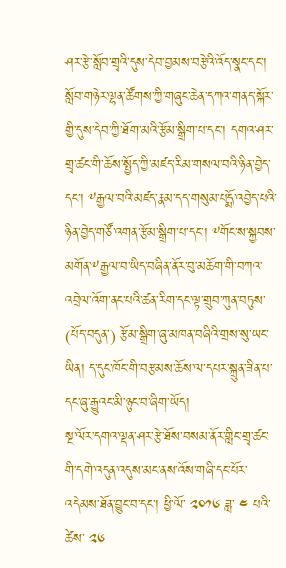ཤར་རྩེ་སློབ་གྲྭའི་དུས་དེབ་བྱམས་བརྩེའི་འོད་སྣང་དང་། སློབ་གཉེར་ལྷན་ཚོགས་ཀྱི་གཞུང་ཆེན་དཀའ་གནད་སྐོར་གྱི་དུས་དེབ་ཀྱི་ཐོག་མའི་རྩོམ་སྒྲིག་པ་དང་། དགའ་ཤར་གྲྭ་ཚང་གི་ཆོས་སྤྱོད་ཀྱི་མཛད་རིམ་གསལ་བའི་ཉིན་བྱེད་དང་། ༸རྒྱལ་བའི་མཛད་རྣམ་དད་གསུམ་པདྨོ་འབྱེད་པའི་ཉིན་བྱེད་གཙོ་འགན་རྩོམ་སྒྲིག་པ་དང་། ༸གོང་ས་སྐྱབས་མགོན་༸རྒྱལ་བ་ཡིད་བཞིན་ནོར་བུ་མཆོག་གི་བཀའ་འབྲེལ་འོག་ནང་པའི་ཚན་རིག་དང་ལྟ་གྲུབ་ཀུན་བཏུས་ (པོད་བདུན་) རྩོམ་སྒྲིག་ཞུ་མཁན་བཞིའི་གྲས་སུ་ཡང་ཡིན། ད་དུང་ཁོང་གི་བརྩམས་ཆོས་ལ་དཔར་སྐྲུན་ཟིན་པ་དང་ཞུ་རྒྱུའང་མི་ཉུང་བ་ཞིག་ཡོད།
སྔ་ལོར་དགའ་ལྡན་ཤར་རྩེ་ཐོས་བསམ་ནོར་གླིང་གྲྭ་ཚང་གི་དགེ་འདུན་འདུས་མང་ནས་འོས་གཞི་དང་པོར་འདེམས་ཐོན་བྱུང་བ་དང་། ཕྱི་ལོ་ ༢༠༡༦ ཟླ་ ༤ པའི་ཚེས་ ༢༦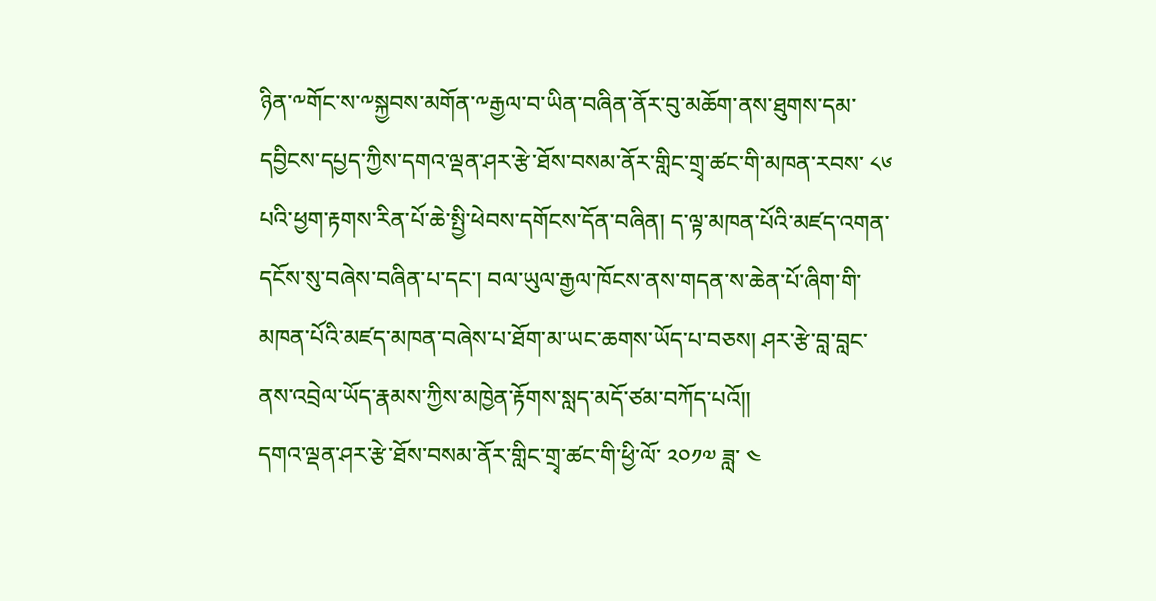ཉིན་༸གོང་ས་༸སྐྱབས་མགོན་༸རྒྱལ་བ་ཡིན་བཞིན་ནོར་བུ་མཆོག་ནས་ཐུགས་དམ་དབྱིངས་དཔྱད་ཀྱིས་དགའ་ལྡན་ཤར་རྩེ་ཐོས་བསམ་ནོར་གླིང་གྲྭ་ཚང་གི་མཁན་རབས་ ༨༦ པའི་ཕྱག་རྟགས་རིན་པོ་ཆེ་སྤྱི་ཕེབས་དགོངས་དོན་བཞིན། ད་ལྟ་མཁན་པོའི་མཛད་འགན་དངོས་སུ་བཞེས་བཞིན་པ་དང་། བལ་ཡུལ་རྒྱལ་ཁོངས་ནས་གདན་ས་ཆེན་པོ་ཞིག་གི་མཁན་པོའི་མཛད་མཁན་བཞེས་པ་ཐོག་མ་ཡང་ཆགས་ཡོད་པ་བཅས། ཤར་རྩེ་བླ་བླང་ནས་འབྲེལ་ཡོད་རྣམས་ཀྱིས་མཁྱེན་རྟོགས་སླད་མདོ་ཙམ་བཀོད་པའོ།།
དགའ་ལྡན་ཤར་རྩེ་ཐོས་བསམ་ནོར་གླིང་གྲྭ་ཚང་གི་ཕྱི་ལོ་ ༢༠༡༧ ཟླ་ ༤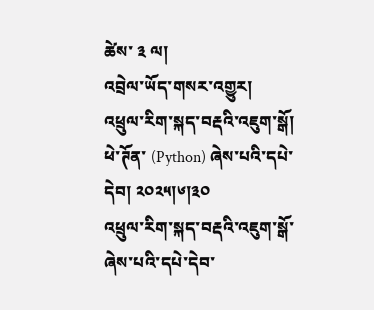ཚེས་ ༣ ལ།
འབྲེལ་ཡོད་གསར་འགྱུར།
འཕྲུལ་རིག་སྐད་བརྡའི་འཇུག་སྒོ། ཕེ་ཊོན་ (Python) ཞེས་པའི་དཔེ་དེབ། ༢༠༢༥།༦།༣༠
འཕྲུལ་རིག་སྐད་བརྡའི་འཇུག་སྒོ་ཞེས་པའི་དཔེ་དེབ་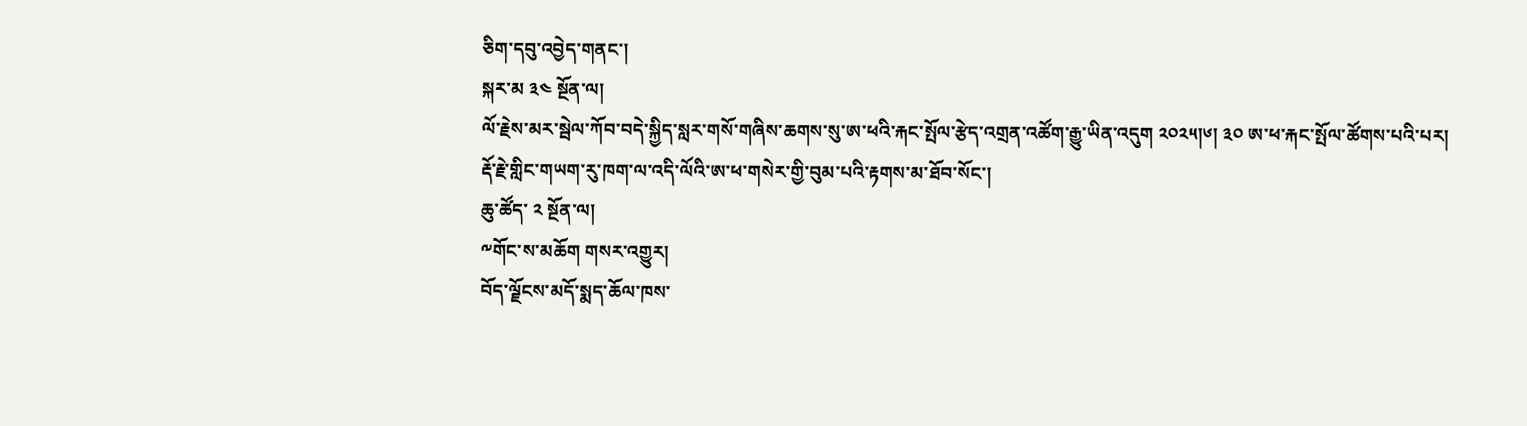ཅིག་དབུ་འབྱེད་གནང་།
སྐར་མ ༣༤ སྔོན་ལ།
ལོ་རྗེས་མར་སྦེལ་ཀོབ་བདེ་སྐྱིད་སླར་གསོ་གཞིས་ཆགས་སུ་ཨ་ཕའི་རྐང་སྤོལ་རྩེད་འགྲན་འཚོག་རྒྱུ་ཡིན་འདུག ༢༠༢༥།༦། ༣༠ ཨ་ཕ་རྐང་སྤོལ་ཚོགས་པའི་པར།
རྡོ་རྗེ་གླིང་གཡག་རུ་ཁག་ལ་འདི་ལོའི་ཨ་ཕ་གསེར་གྱི་བུམ་པའི་རྟགས་མ་ཐོབ་སོང་།
ཆུ་ཚོད་ ༢ སྔོན་ལ།
༸གོང་ས་མཆོག གསར་འགྱུར།
བོད་ལྗོངས་མདོ་སྨད་ཆོལ་ཁས་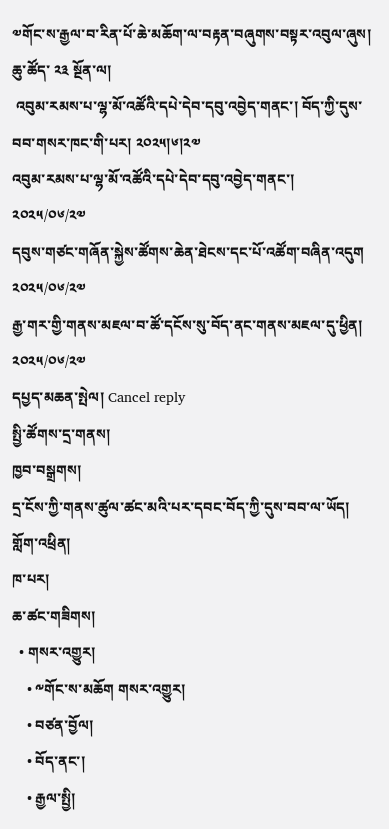༧གོང་ས་རྒྱལ་བ་རིན་པོ་ཆེ་མཆོག་ལ་བརྟན་བཞུགས་བསྟར་འབུལ་ཞུས།
ཆུ་ཚོད་ ༢༣ སྔོན་ལ།
 འབུམ་རམས་པ་ལྷ་མོ་འཚོའི་དཔེ་དེབ་དབུ་འབྱེད་གནང་། བོད་ཀྱི་དུས་བབ་གསར་ཁང་གི་པར། ༢༠༢༥།༦།༢༧
འབུམ་རམས་པ་ལྷ་མོ་འཚོའི་དཔེ་དེབ་དབུ་འབྱེད་གནང་།
༢༠༢༥/༠༦/༢༧
དབུས་གཙང་གཞོན་སྐྱེས་ཚོགས་ཆེན་ཐེངས་དང་པོ་འཚོག་བཞིན་འདུག
༢༠༢༥/༠༦/༢༧
རྒྱ་གར་གྱི་གནས་མཇལ་བ་ཚོ་དངོས་སུ་བོད་ནང་གནས་མཇལ་དུ་ཕྱིན།
༢༠༢༥/༠༦/༢༧
དཔྱད་མཆན་སྤེལ། Cancel reply
སྤྱི་ཚོགས་དྲ་གནས།
ཁྱབ་བསྒྲགས།
དྲ་ངོས་ཀྱི་གནས་ཚུལ་ཚང་མའི་པར་དབང་བོད་ཀྱི་དུས་བབ་ལ་ཡོད།
གློག་འཕྲིན།
ཁ་པར།
ཆ་ཚང་གཟིགས།
  • གསར་འགྱུར།
    • ༸གོང་ས་མཆོག གསར་འགྱུར།
    • བཙན་བྱོལ།
    • བོད་ནང་།
    • རྒྱལ་སྤྱི།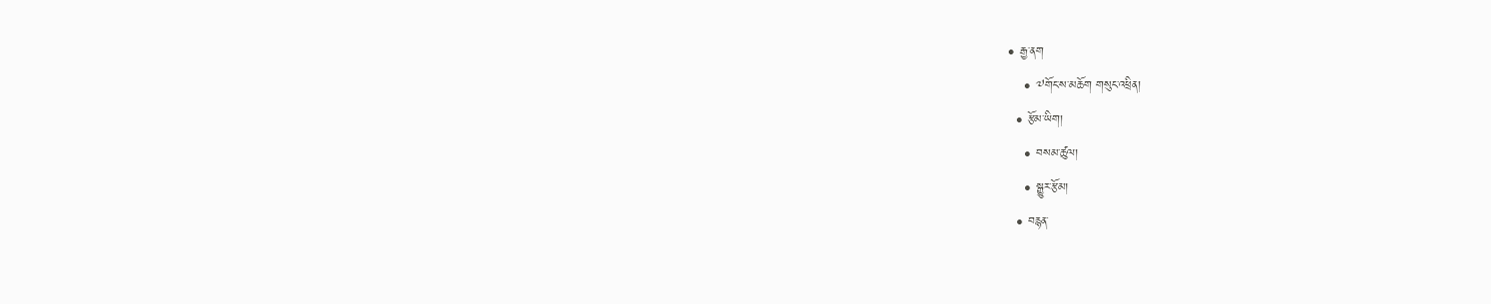• རྒྱ་ནག
    • ༧གོང་ས་མཆོག གསུང་འཕྲིན།
  • རྩོམ་ཡིག།
    • བསམ་ཚུལ།
    • སྒྱུར་རྩོམ།
  • བརྙན་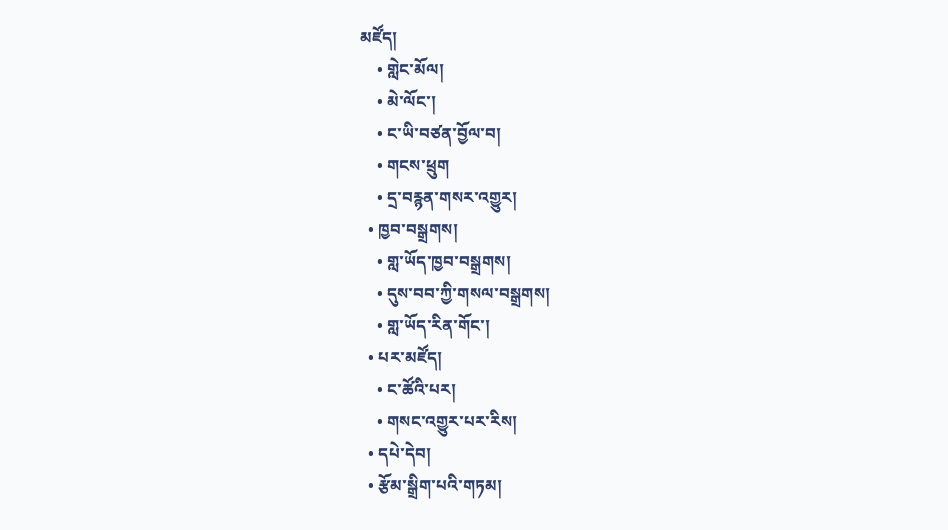མཛོད།
    • གླེང་མོལ།
    • མེ་ལོང་།
    • ང་ཡི་བཙན་བྱོལ་བ།
    • གངས་ཕྲུག
    • དྲ་བརྙན་གསར་འགྱུར།
  • ཁྱབ་བསྒྲགས།
    • གླ་ཡོད་ཁྱབ་བསྒྲགས།
    • དུས་བབ་ཀྱི་གསལ་བསྒྲགས།
    • གླ་ཡོད་རིན་གོང་།
  • པར་མཛོད།
    • ང་ཚོའི་པར།
    • གསང་འགྱུར་པར་རིས།
  • དཔེ་དེབ།
  • རྩོམ་སྒྲིག་པའི་གཏམ།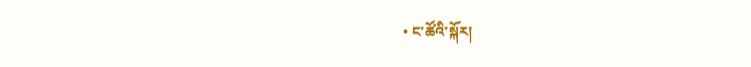• ང་ཚོའི་སྐོར།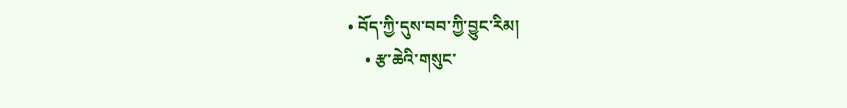• བོད་ཀྱི་དུས་བབ་ཀྱི་བྱུང་རིམ།
    • རྩ་ཆེའི་གསུང་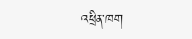འཕྲིན་ཁག